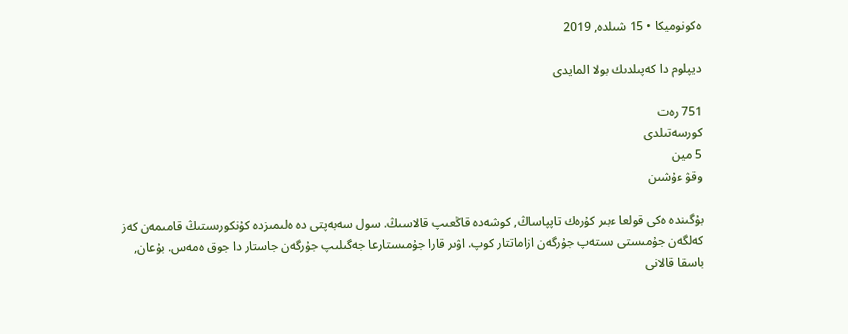ەكونوميكا • 15 شىلدە, 2019

ديپلوم دا كەپىلدىك بولا المايدى

751 رەت
كورسەتىلدى
5 مين
وقۋ ءۇشىن

بۇگىندە ەكى قولعا ءبىر كۇرەك تاپپاساڭ, كوشەدە قاڭعىپ قالاسىڭ. سول سەبەپتى دە ەلىمىزدە كۇنكورىستىڭ قامىمەن كەز كەلگەن جۇمىستى ىستەپ جۇرگەن ازاماتتار كوپ. اۋىر قارا جۇمىستارعا جەگىلىپ جۇرگەن جاستار دا جوق ەمەس. بۇعان, باسقا قالانى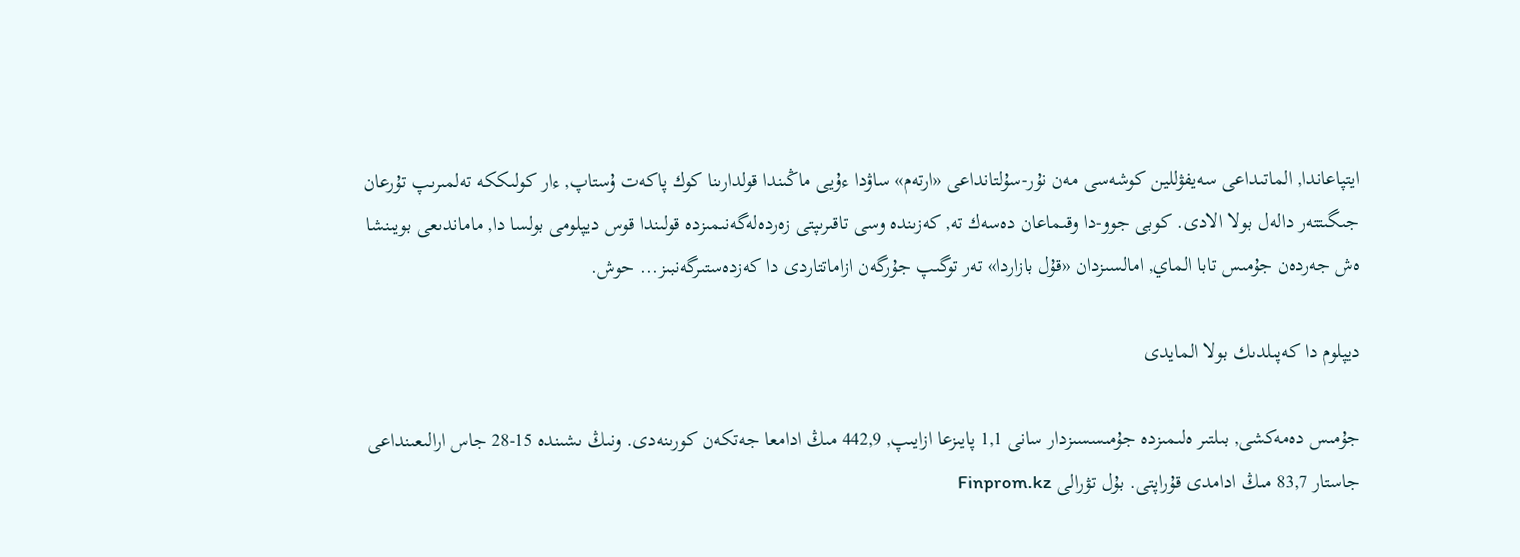ايتپاعاندا, الماتىداعى سەيفۋللين كوشەسى مەن نۇر-سۇلتانداعى «ارتەم» ساۋدا ءۇيى ماڭىندا قولدارىنا كوك پاكەت ۇستاپ, ءار كولىككە تەلمىرىپ تۇرعان جىگىتتەر دالەل بولا الادى. كوبى جوو-دا وقىماعان دەسەك تە, كەزىندە وسى تاقىرىپتى زەردەلەگەنىمىزدە قولىندا قوس ديپلومى بولسا دا, ماماندىعى بويىنشا ەش جەردەن جۇمىس تابا الماي, امالسىزدان «قۇل بازاردا» تەر توگىپ جۇرگەن ازاماتتاردى دا كەزدەستىرگەنبىز... حوش.

ديپلوم دا كەپىلدىك بولا المايدى

جۇمىس دەمەكشى, بىلتىر ەلىمىزدە جۇمىسسىزدار سانى 1,1 پايىزعا ازايىپ, 442,9 مىڭ ادامعا جەتكەن كورىنەدى. ونىڭ ىشىندە 15-28 جاس ارالىعىنداعى جاستار 83,7 مىڭ ادامدى قۇراپتى. بۇل تۋرالى Finprom.kz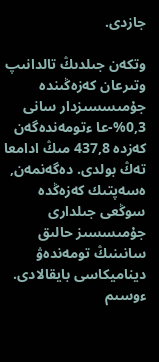جازدى.

وتكەن جىلدىڭ تالدانىپ وتىرعان كەزەڭىندە جۇمىسسىزدار سانى 0,3%-عا ءتومەندەگەن كەزدە 437,8 مىڭ ادامعا تەڭ بولدى. دەگەنمەن, ەسەپتىك كەزەڭدە سوڭعى جىلدارى جۇمىسسىز حالىق سانىنىڭ تومەندەۋ ديناميكاسى بايقالادى. ءوسىم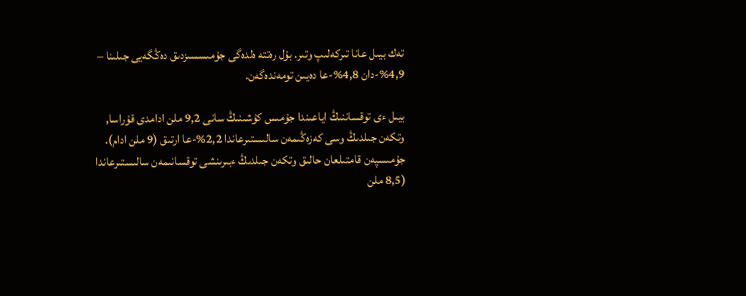تەك بيىل عانا تىركەلىپ وتىر. بۇل رەتتە ەلدەگى جۇمىسسىزدىق دەڭگەيى جىلىنا – 4,9%-دان 4,8%-عا دەيىن تومەندەگەن.

بيىل ءى توقساننىڭ اياعىندا جۇمىس كۇشىنىڭ سانى 9,2 ملن ادامدى قۇراسا, وتكەن جىلدىڭ وسى كەزەڭىمەن سالىستىرعاندا 2,2%-عا ارتىق (9 ملن ادام). جۇمىسپەن قامتىلعان حالىق وتكەن جىلدىڭ ءبىرىنشى توقسانىمەن سالىستىرعاندا (8,5 ملن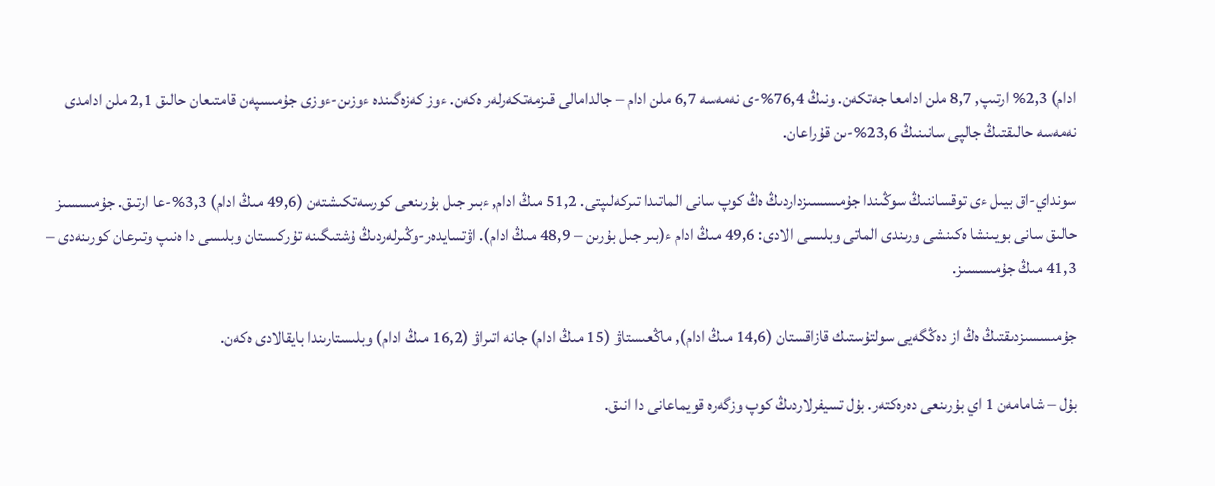ادام) 2,3% ارتىپ, 8,7 ملن ادامعا جەتكەن. ونىڭ 76,4%-ى نەمەسە 6,7 ملن ادام – جالدامالى قىزمەتكەرلەر ەكەن. ءوز كەزەگىندە ءوزىن-ءوزى جۇمىسپەن قامتىعان حالىق 2,1 ملن ادامدى نەمەسە حالىقتىڭ جالپى سانىنىڭ 23,6%-ىن قۇراعان.

سونداي-اق بيىل ءى توقساننىڭ سوڭىندا جۇمىسسىزداردىڭ ەڭ كوپ سانى الماتىدا تىركەلىپتى. 51,2 مىڭ ادام, ءبىر جىل بۇرىنعى كورسەتكىشتەن (49,6 مىڭ ادام) 3,3%-عا ارتىق. جۇمىسسىز حالىق سانى بويىنشا ەكىنشى ورىندى الماتى وبلىسى الادى: 49,6 مىڭ ادام ء(بىر جىل بۇرىن – 48,9 مىڭ ادام). اۋتسايدەر-وڭىرلەردىڭ ۇشتىگىنە تۇركىستان وبلىسى دا ەنىپ وتىرعان كورىنەدى – 41,3 مىڭ جۇمىسسىز.

جۇمىسسىزدىقتىڭ ەڭ از دەڭگەيى سولتۇستىك قازاقستان (14,6 مىڭ ادام), ماڭعىستاۋ (15 مىڭ ادام) جانە اتىراۋ (16,2 مىڭ ادام) وبلىستارىندا بايقالادى ەكەن.

بۇل – شامامەن 1 اي بۇرىنعى دەرەكتەر. بۇل تسيفرلاردىڭ كوپ وزگەرە قويماعانى دا انىق.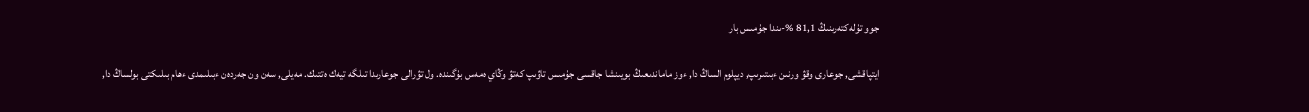جوو تۇلەكتەرىنىڭ 81,1 %-ىندا جۇمىس بار

ايتپاقشى, جوعارى وقۋ ورنىن ءبىتىرىپ, ديپلوم الساڭ دا, ءوز ماماندىعىڭ بويىنشا جاقسى جۇمىس تاۋىپ كەتۋ وڭاي ەمەس بۇگىندە. ول تۋرالى جوعارىدا تىلگە تيەك ەتتىك. مەيلى, سەن ون جەردەن ءبىلىمدى ءھام بىلىكتى بولساڭ دا,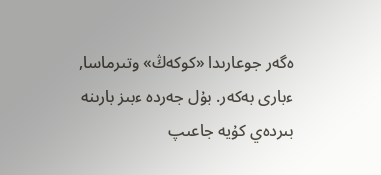ەگەر جوعارىدا «كوكەڭ» وتىرماسا, ءبارى بەكەر. بۇل جەردە ءبىز بارىنە بىردەي كۇيە جاعىپ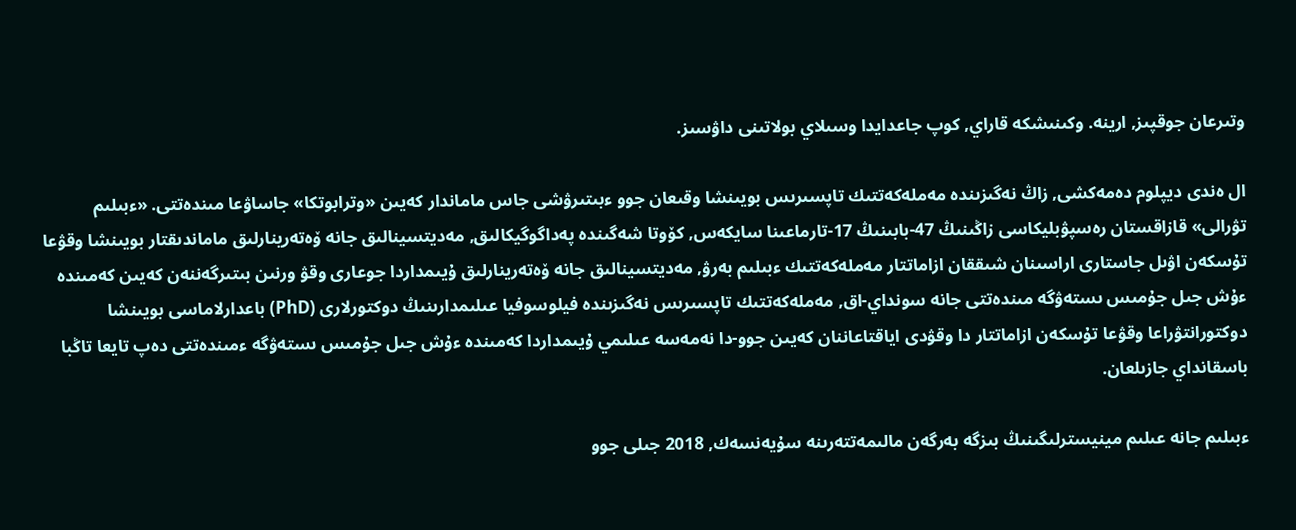وتىرعان جوقپىز, ارينە. وكىنىشكە قاراي, كوپ جاعدايدا وسىلاي بولاتىنى داۋسىز.

ال ەندى ديپلوم دەمەكشى, زاڭ نەگىزىندە مەملەكەتتىك تاپسىرىس بويىنشا وقىعان جوو ءبىتىرۋشى جاس ماماندار كەيىن «وترابوتكا» جاساۋعا مىندەتتى. «ءبىلىم تۋرالى» قازاقستان رەسپۋبليكاسى زاڭىنىڭ 47-بابىنىڭ 17-تارماعىنا سايكەس, كۆوتا شەگىندە پەداگوگيكالىق, مەديتسينالىق جانە ۆەتەرينارلىق ماماندىقتار بويىنشا وقۋعا تۇسكەن اۋىل جاستارى اراسىنان شىققان ازاماتتار مەملەكەتتىك ءبىلىم بەرۋ, مەديتسينالىق جانە ۆەتەرينارلىق ۇيىمداردا جوعارى وقۋ ورنىن بىتىرگەننەن كەيىن كەمىندە ءۇش جىل جۇمىس ىستەۋگە مىندەتتى جانە سونداي-اق, مەملەكەتتىك تاپسىرىس نەگىزىندە فيلوسوفيا عىلىمدارىنىڭ دوكتورلارى (PhD) باعدارلاماسى بويىنشا دوكتورانتۋراعا وقۋعا تۇسكەن ازاماتتار دا وقۋدى اياقتاعاننان كەيىن جوو-دا نەمەسە عىلىمي ۇيىمداردا كەمىندە ءۇش جىل جۇمىس ىستەۋگە ءمىندەتتى دەپ تايعا تاڭبا باسقانداي جازىلعان.

ءبىلىم جانە عىلىم مينيسترلىگىنىڭ بىزگە بەرگەن مالىمەتتەرىنە سۇيەنسەك, 2018 جىلى جوو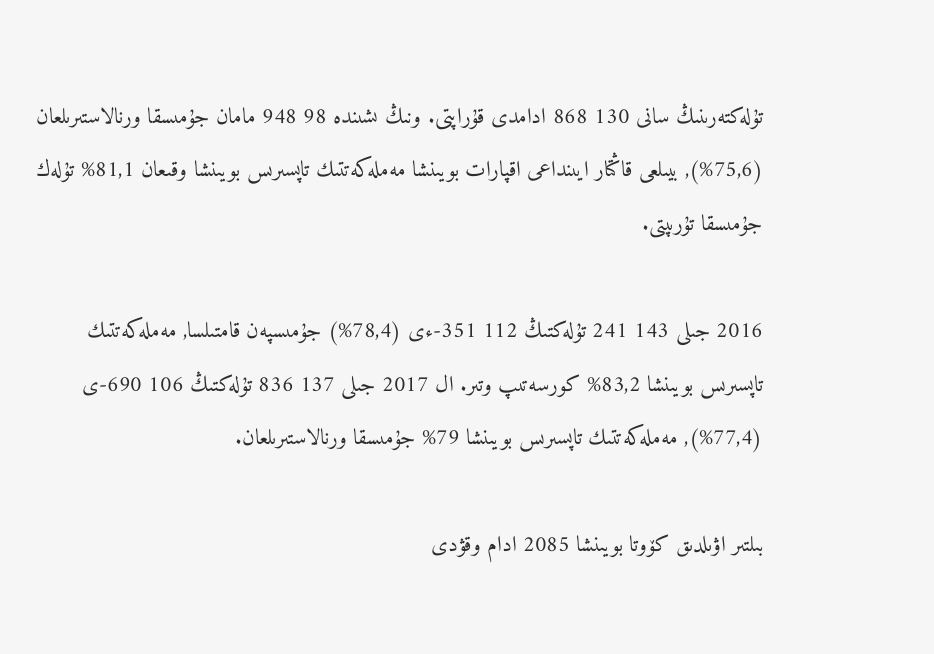تۇلەكتەرىنىڭ سانى 130 868 ادامدى قۇراپتى. ونىڭ ىشىندە 98 948 مامان جۇمىسقا ورنالاستىرىلعان (75,6%), بيىلعى قاڭتار ايىنداعى اقپارات بويىنشا مەملەكەتتىك تاپسىرىس بويىنشا وقىعان 81,1% تۇلەك جۇمىسقا تۇرىپتى.

2016 جىلى 143 241 تۇلەكتىڭ 112 351-ءى (78,4%) جۇمىسپەن قامتىلسا, مەملەكەتتىك تاپسىرىس بويىنشا 83,2% كورسەتىپ وتىر. ال 2017 جىلى 137 836 تۇلەكتىڭ 106 690-ى (77,4%), مەملەكەتتىك تاپسىرىس بويىنشا 79% جۇمىسقا ورنالاستىرىلعان.

بىلتىر اۋىلدىق كۆوتا بويىنشا 2085 ادام وقۋدى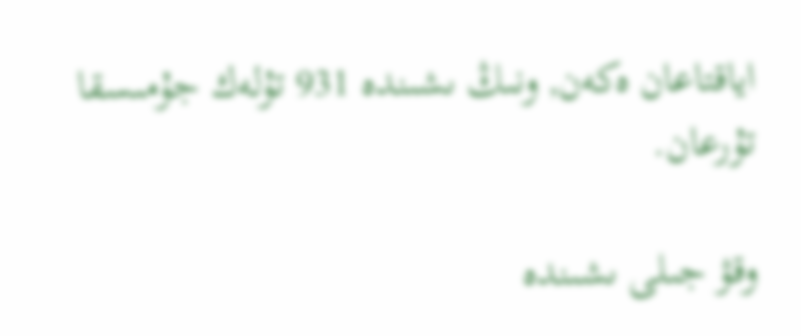اياقتاعان ەكەن, ونىڭ ىشىندە 931 تۇلەك جۇمىسقا تۇرعان.

وقۋ جىلى ىشىندە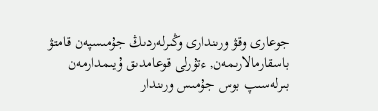جوعارى وقۋ ورىندارى وڭىرلەردىڭ جۇمىسپەن قامتۋ باسقارمالارىمەن, ءتۇرلى قوعامدىق ۇيىمدارمەن بىرلەسىپ بوس جۇمىس ورىندار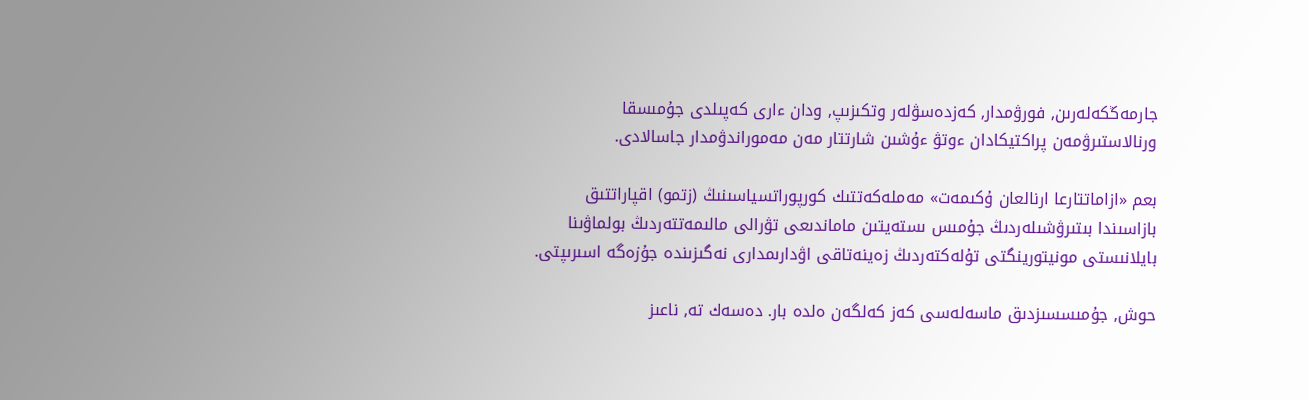جارمەڭكەلەرىن, فورۋمدار, كەزدەسۋلەر وتكىزىپ, ودان ءارى كەپىلدى جۇمىسقا ورنالاستىرۋمەن پراكتيكادان ءوتۋ ءۇشىن شارتتار مەن مەموراندۋمدار جاسالادى.

بعم «ازاماتتارعا ارنالعان ۇكىمەت» مەملەكەتتىك كورپوراتسياسىنىڭ (زتمو) اقپاراتتىق بازاسىندا بىتىرۋشىلەردىڭ جۇمىس ىستەيتىن ماماندىعى تۋرالى مالىمەتتەردىڭ بولماۋىنا بايلانىستى مونيتورينگتى تۇلەكتەردىڭ زەينەتاقى اۋدارىمدارى نەگىزىندە جۇزەگە اسىرىپتى.

حوش, جۇمىسسىزدىق ماسەلەسى كەز كەلگەن ەلدە بار. دەسەك تە, ناعىز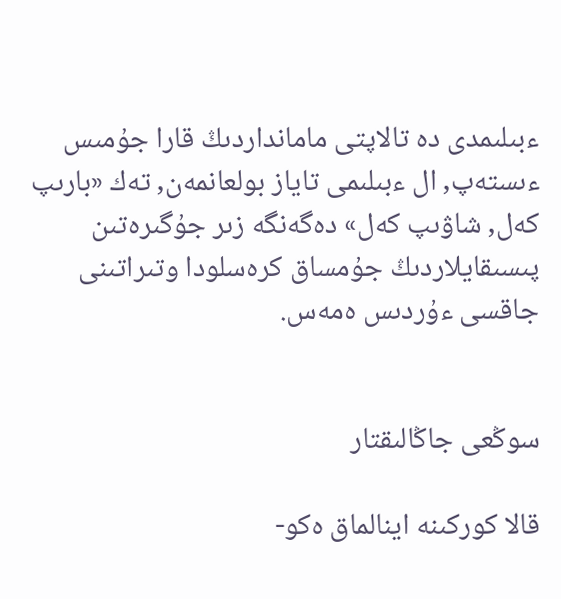ءبىلىمدى دە تالاپتى مامانداردىڭ قارا جۇمىس ءىستەپ, ال ءبىلىمى تاياز بولعانمەن, تەك «بارىپ كەل, شاۋىپ كەل» دەگەنگە زىر جۇگىرەتىن پىسىقايلاردىڭ جۇمساق كرەسلودا وتىراتىنى جاقسى ءۇردىس ەمەس.


سوڭعى جاڭالىقتار

قالا كوركىنە اينالماق ەكو-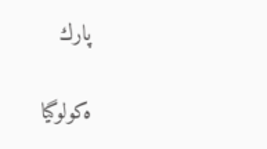پارك

ەكولوگيا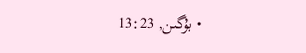• بۇگىن, 13:23